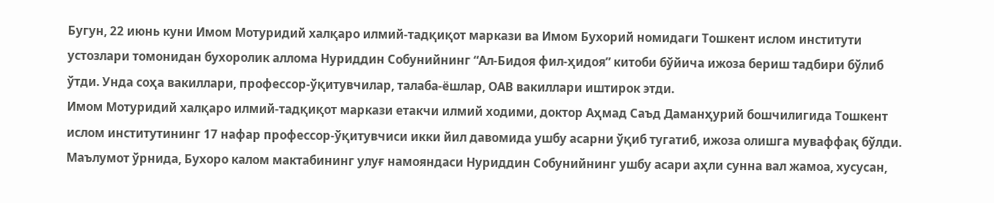Бугун, 22 июнь куни Имом Мотуридий халқаро илмий-тадқиқот маркази ва Имом Бухорий номидаги Тошкент ислом институти устозлари томонидан бухоролик аллома Нуриддин Собунийнинг “Ал-Бидоя фил-ҳидоя” китоби бўйича ижоза бериш тадбири бўлиб ўтди. Унда соҳа вакиллари, профессор-ўқитувчилар, талаба-ёшлар, ОАВ вакиллари иштирок этди.
Имом Мотуридий халқаро илмий-тадқиқот маркази етакчи илмий ходими, доктор Аҳмад Саъд Даманҳурий бошчилигида Тошкент ислом институтининг 17 нафар профессор-ўқитувчиси икки йил давомида ушбу асарни ўқиб тугатиб, ижоза олишга муваффақ бўлди.
Маълумот ўрнида, Бухоро калом мактабининг улуғ намояндаси Нуриддин Собунийнинг ушбу асари аҳли сунна вал жамоа, хусусан,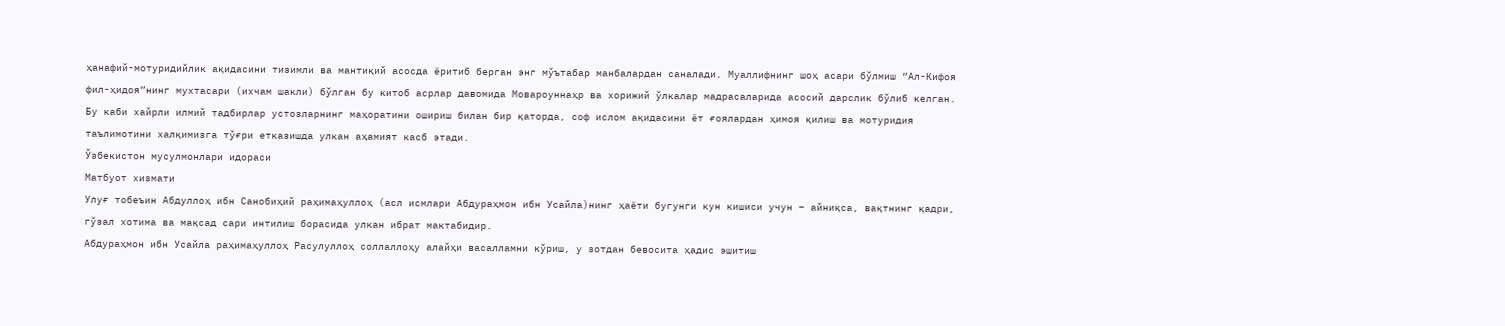ҳанафий-мотуридийлик ақидасини тизимли ва мантиқий асосда ёритиб берган энг мўътабар манбалардан саналади. Муаллифнинг шоҳ асари бўлмиш “Ал-Кифоя фил-ҳидоя”нинг мухтасари (ихчам шакли) бўлган бу китоб асрлар давомида Мовароуннаҳр ва хорижий ўлкалар мадрасаларида асосий дарслик бўлиб келган.
Бу каби хайрли илмий тадбирлар устозларнинг маҳоратини ошириш билан бир қаторда, соф ислoм ақидасини ёт ғоялардан ҳимоя қилиш ва мотуридия таълимотини халқимизга тўғри етказишда улкан аҳамият касб этади.
Ўзбекистон мусулмонлари идораси
Матбуот хизмати
Улуғ тобеъин Абдуллоҳ ибн Санобиҳий раҳимаҳуллоҳ (асл исмлари Абдураҳмон ибн Усайла)нинг ҳаёти бугунги кун кишиси учун – айниқса, вақтнинг қадри, гўзал хотима ва мақсад сари интилиш борасида улкан ибрат мактабидир.
Абдураҳмон ибн Усайла раҳимаҳуллоҳ Расулуллоҳ соллаллоҳу алайҳи васалламни кўриш, у зотдан бевосита ҳадис эшитиш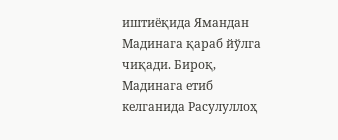иштиёқида Ямандан Мадинага қараб йўлга чиқади. Бироқ, Мадинага етиб келганида Расулуллоҳ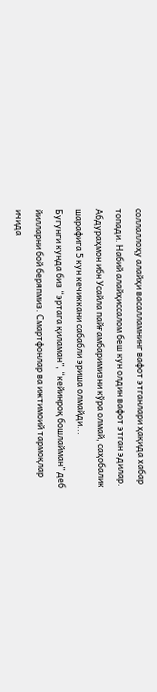соллаллоҳу алайҳи васалламнинг вафот этганлари ҳақида хабар топади. Набий алайҳиссалом беш кун олдин вафот этган эдилар. Абдураҳмон ибн Усайла пайғамбаримизни кўра олмай, саҳобалик шарафига 5 кун кечиккани сабабли эриша олмайди...
Бугунги кунда биз “эртага қиламан”, “кейинроқ бошлайман” деб йилларни бой беряпмиз. Смартфонлар ва ижтимоий тармоқлар ичида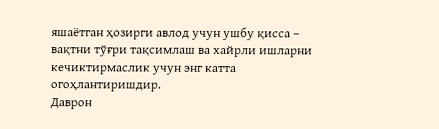яшаётган ҳозирги авлод учун ушбу қисса – вақтни тўғри тақсимлаш ва хайрли ишларни кечиктирмаслик учун энг катта огоҳлантиришдир.
Даврон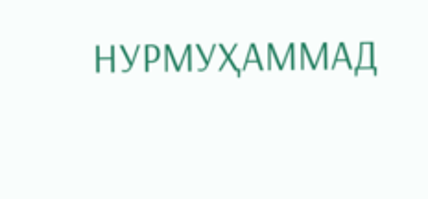НУРМУҲАММАД